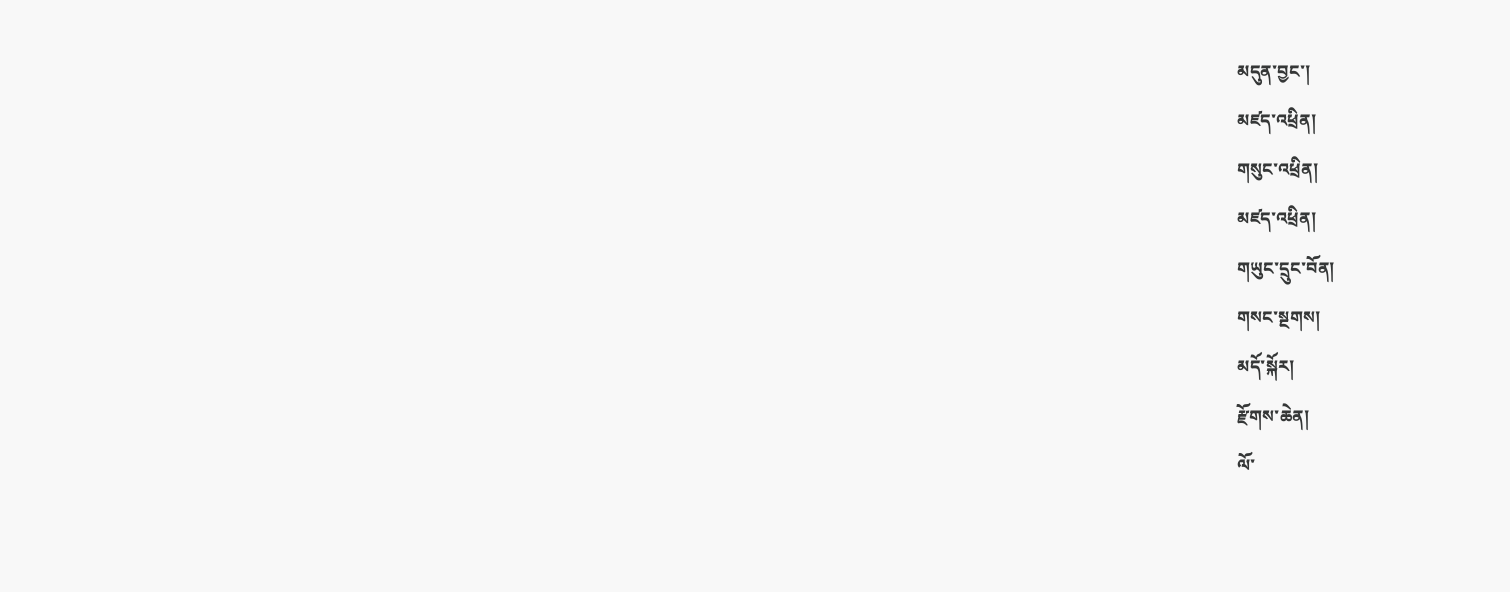མདུན་བྱང་།
མཛད་འཕྲིན།
གསུང་འཕྲིན།
མཛད་འཕྲིན།
གཡུང་དྲུང་བོན།
གསང་སྔགས།
མདོ་སྐོར།
རྫོགས་ཆེན།
ལོ་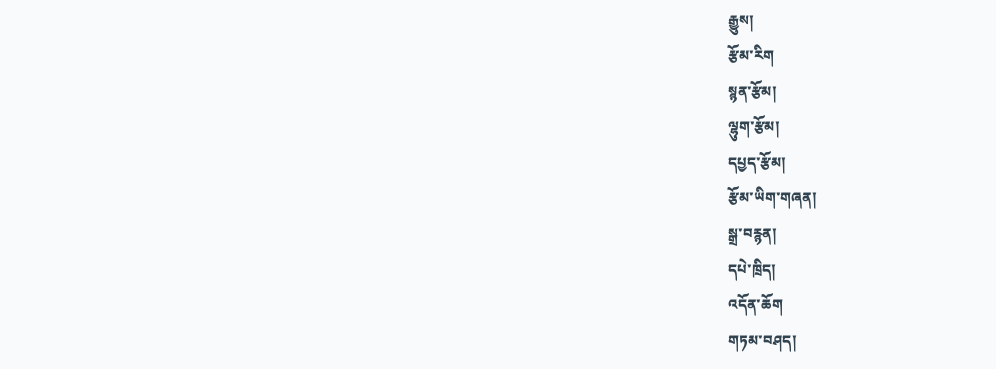རྒྱུས།
རྩོམ་རིག
སྙན་རྩོམ།
ལྷུག་རྩོམ།
དཔྱད་རྩོམ།
རྩོམ་ཡིག་གཞན།
སྒྲ་བརྙན།
དཔེ་ཁྲིད།
འདོན་ཆོག
གཏམ་བཤད།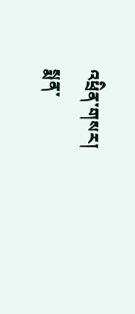འཕྲིན་གསར།
སྨན་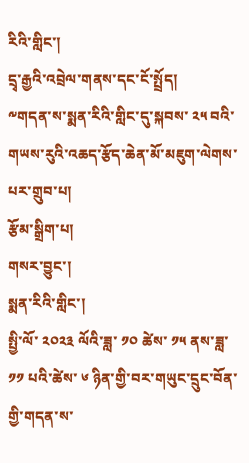རིའི་གླིང་།
དྲྭ་རྒྱའི་འབྲེལ་གནས་དང་ངོ་སྤྲོད།
༸གདན་ས་སྨན་རིའི་གླིང་དུ་སྐབས་ ༢༥ བའི་གཡས་རུའི་འཆད་རྩོད་ཆེན་མོ་མཇུག་ལེགས་པར་གྲུབ་པ།
རྩོམ་སྒྲིག་པ།
གསར་བྱུང་།
སྨན་རིའི་གླིང་།
སྤྱི་ལོ་ ༢༠༢༣ ལོའི་ཟླ་ ༡༠ ཚེས་ ༡༥ ནས་ཟླ་ ༡༡ པའི་ཚེས་ ༦ ཉིན་གྱི་བར་གཡུང་དྲུང་བོན་གྱི་གདན་ས་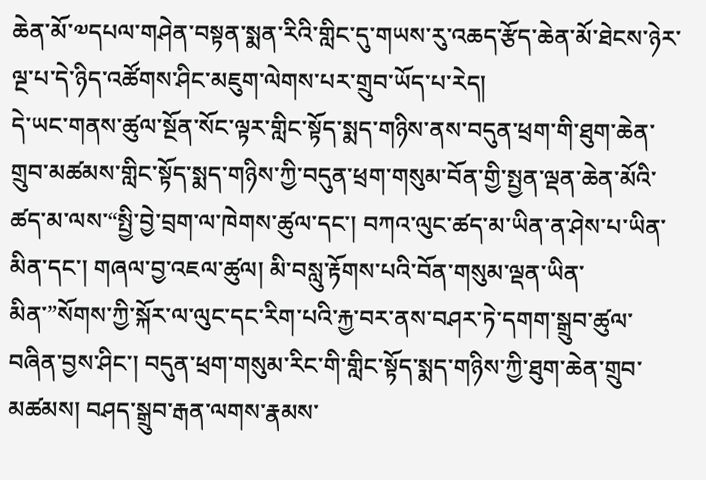ཆེན་མོ་༧དཔལ་གཤེན་བསྟན་སྨན་རིའི་གླིང་དུ་གཡས་རུ་འཆད་རྩོད་ཆེན་མོ་ཐེངས་ཉེར་ལྔ་པ་དེ་ཉིད་འཚོགས་ཤིང་མཇུག་ལེགས་པར་གྲུབ་ཡོད་པ་རེད།
དེ་ཡང་གནས་ཚུལ་སྔོན་སོང་ལྟར་གླིང་སྟོད་སྨད་གཉིས་ནས་བདུན་ཕྲག་གི་ཐུག་ཆེན་གྲུབ་མཚམས་གླིང་སྟོད་སྨད་གཉིས་ཀྱི་བདུན་ཕྲག་གསུམ་བོན་གྱི་སྤྱན་ལྡན་ཆེན་མོའི་ཚད་མ་ལས་“སྤྱི་བྱེ་བྲག་ལ་ཁེགས་ཚུལ་དང་། བཀའ་ལུང་ཚད་མ་ཡིན་ན་ཤེས་པ་ཡིན་མིན་དང་། གཞལ་བྱ་འཇལ་ཚུལ། མི་བསླུ་རྟོགས་པའི་བོན་གསུམ་ལྡན་ཡིན་མིན་”སོགས་ཀྱི་སྐོར་ལ་ལུང་དང་རིག་པའི་རྐྱ་བར་ནས་བཤར་ཏེ་དགག་སྒྲུབ་ཚུལ་བཞིན་བྱས་ཤིང་། བདུན་ཕྲག་གསུམ་རིང་གི་གླིང་སྟོད་སྨད་གཉིས་ཀྱི་ཐུག་ཆེན་གྲུབ་མཚམས། བཤད་སྒྲུབ་རྒན་ལགས་རྣམས་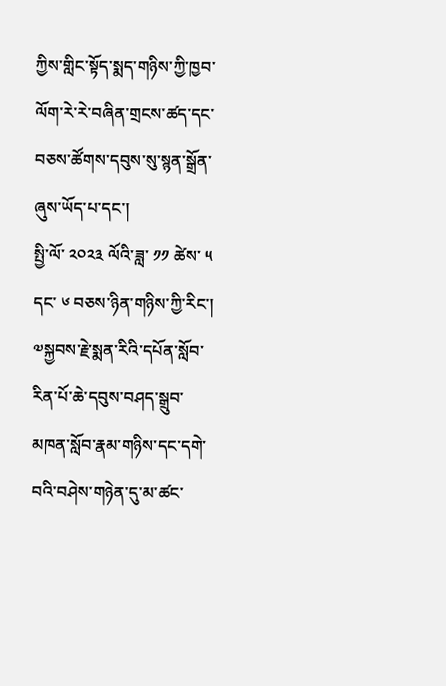ཀྱིས་གླིང་སྟོད་སྨད་གཉིས་ཀྱི་ཁྱབ་ལོག་རེ་རེ་བཞིན་གྲངས་ཚད་དང་བཅས་ཚོགས་དབུས་སུ་སྙན་སྒྲོན་ཞུས་ཡོད་པ་དང་།
སྤྱི་ལོ་ ༢༠༢༣ ལོའི་ཟླ་ ༡༡ ཚེས་ ༥ དང་ ༦ བཅས་ཉིན་གཉིས་ཀྱི་རིང་། ༧སྐྱབས་རྗེ་སྨན་རིའི་དཔོན་སློབ་རིན་པོ་ཆེ་དབུས་བཤད་སྒྲུབ་མཁན་སློབ་རྣམ་གཉིས་དང་དགེ་བའི་བཤེས་གཉེན་དུ་མ་ཚང་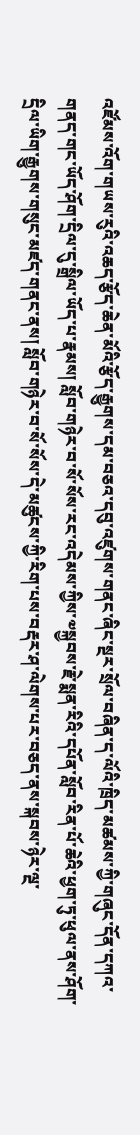འཛོམས་འོག་གཡས་རུའི་འཆད་རྩོད་ཆེན་མོའི་རྩོད་རྒྱུགས་དམ་བཅའ་དབུ་འཛུགས་གནང་ཞིང་སྔར་སྲོལ་བཞིན་ད་ལོའི་ཁྲིད་མཚམས་ཀྱི་གཞུང་དོན་དཀའ་གནད་གང་ཡོད་ཤོག་དྲིལ་དུ་སྒྲིལ་ཡོད་པ་རྣམས། སློབ་གཉེར་བ་སོ་སོས་རང་འདེམས་ཀྱིས་༧སྐྱབས་རྗེ་སྨན་རིའི་དཔོན་སློབ་རིན་པོ་ཆེའི་ཕྱག་ཏུ་ཕུལ་ནས་ཤོག་དྲིལ་ཡིག་རྒྱུགས་གསུང་མཛད་གནང་ནས། སློབ་གཉེར་བ་སོ་སོས་དེ་མཚུངས་ཀྱི་རིག་པས་བརྡར་ཤ་ལེགས་པར་བཅད་ནས་སྐབས་ཉེར་ལྔ་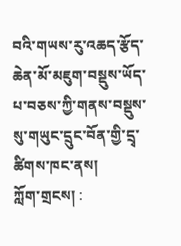བའི་གཡས་རུ་འཆད་རྩོད་ཆེན་མོ་མཇུག་བསྡུས་ཡོད་པ་བཅས་ཀྱི་གནས་བསྡུས་སུ་གཡུང་དྲུང་བོན་གྱི་དྲྭ་ཚིགས་ཁང་ནས།
ཀློག་གྲངས། :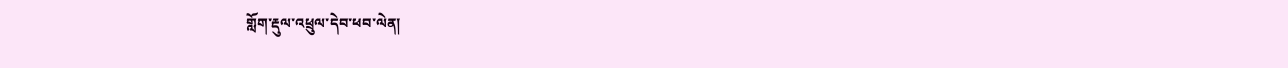གློག་རྡུལ་འཕྲུལ་དེབ་ཕབ་ལེན།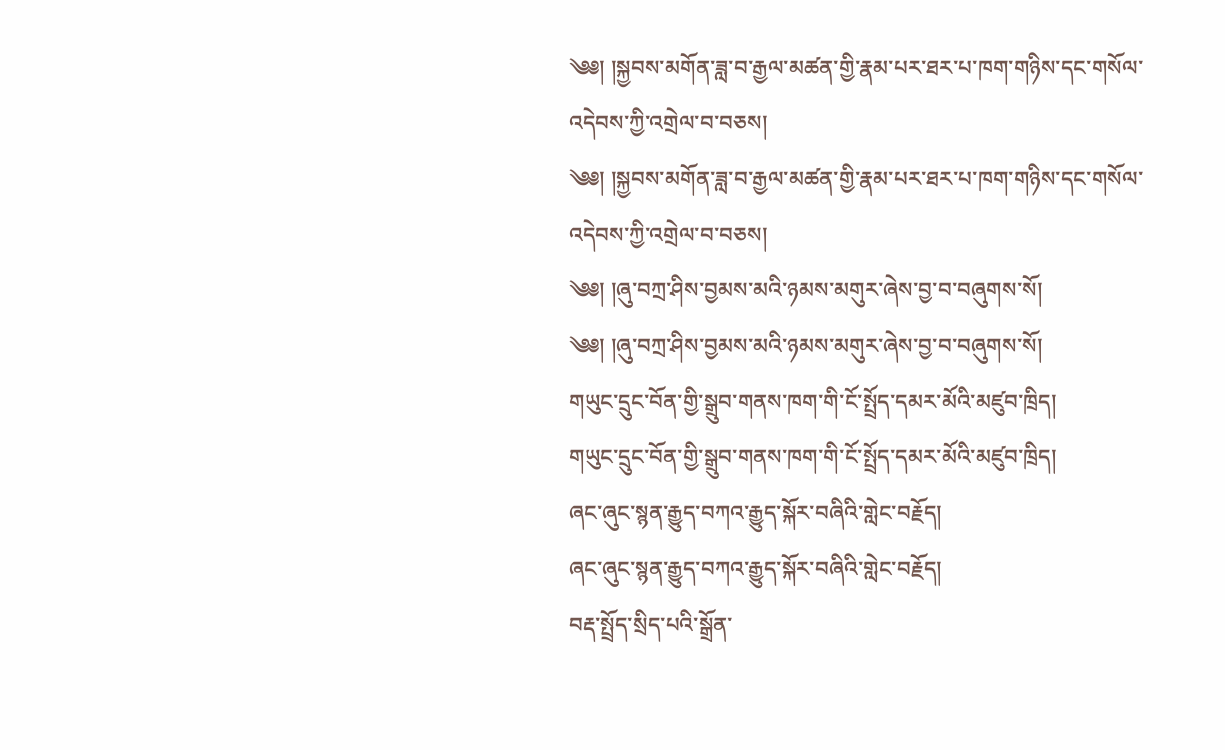༄༅། །སྐྱབས་མགོན་ཟླ་བ་རྒྱལ་མཚན་གྱི་རྣམ་པར་ཐར་པ་ཁག་གཉིས་དང་གསོལ་འདེབས་ཀྱི་འགྲེལ་བ་བཅས།
༄༅། །སྐྱབས་མགོན་ཟླ་བ་རྒྱལ་མཚན་གྱི་རྣམ་པར་ཐར་པ་ཁག་གཉིས་དང་གསོལ་འདེབས་ཀྱི་འགྲེལ་བ་བཅས།
༄༅། །ཞུ་བཀྲ་ཤིས་བྱམས་མའི་ཉམས་མགུར་ཞེས་བྱ་བ་བཞུགས་སོ།
༄༅། །ཞུ་བཀྲ་ཤིས་བྱམས་མའི་ཉམས་མགུར་ཞེས་བྱ་བ་བཞུགས་སོ།
གཡུང་དྲུང་བོན་གྱི་སྒྲུབ་གནས་ཁག་གི་ངོ་སྤྲོད་དམར་མོའི་མཛུབ་ཁྲིད།
གཡུང་དྲུང་བོན་གྱི་སྒྲུབ་གནས་ཁག་གི་ངོ་སྤྲོད་དམར་མོའི་མཛུབ་ཁྲིད།
ཞང་ཞུང་སྙན་རྒྱུད་བཀའ་རྒྱུད་སྐོར་བཞིའི་གླེང་བརྗོད།
ཞང་ཞུང་སྙན་རྒྱུད་བཀའ་རྒྱུད་སྐོར་བཞིའི་གླེང་བརྗོད།
བརྡ་སྤྲོད་སྲིད་པའི་སྒྲོན་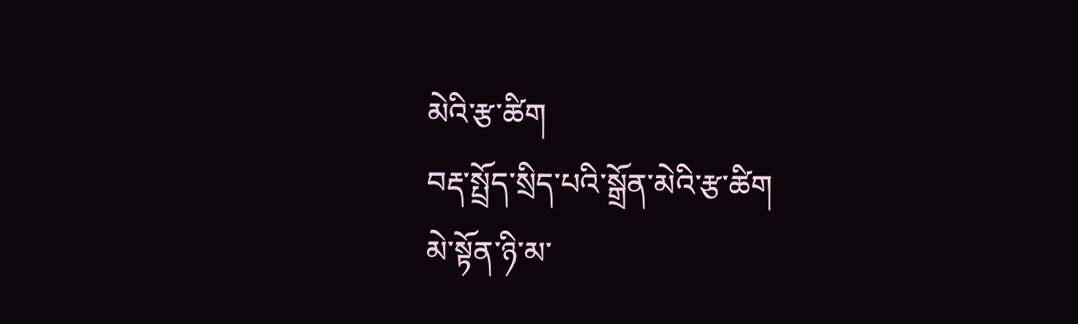མེའི་རྩ་ཚིག
བརྡ་སྤྲོད་སྲིད་པའི་སྒྲོན་མེའི་རྩ་ཚིག
མེ་སྟོན་ཉི་མ་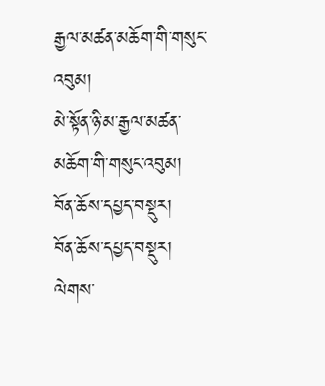རྒྱལ་མཚན་མཆོག་གི་གསུང་འབུམ།
མེ་སྟོན་ཉི་མ་རྒྱལ་མཚན་མཆོག་གི་གསུང་འབུམ།
བོན་ཆོས་དཔྱད་བསྡུར།
བོན་ཆོས་དཔྱད་བསྡུར།
ལེགས་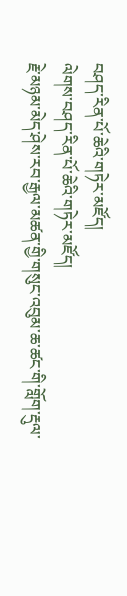བཤད་རིན་པོ་ཆེའི་གཏེར་མཛོད།
ལེགས་བཤད་རིན་པོ་ཆེའི་གཏེར་མཛོད།
རྗེ་མཉམ་མེད་ཤེས་རབ་རྒྱལ་མཚན་གྱི་གསུང་འབུམ་ཆ་ཚང་གི་གློག་རྡུལ་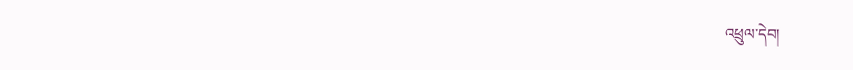འཕྲུལ་དེབ།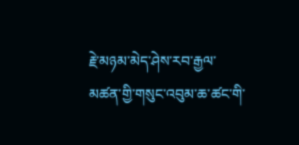རྗེ་མཉམ་མེད་ཤེས་རབ་རྒྱལ་མཚན་གྱི་གསུང་འབུམ་ཆ་ཚང་གི་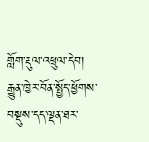གློག་རྡུལ་འཕྲུལ་དེབ།
རྒྱུན་ཁྱེར་བོན་སྤྱོད་ཕྱོགས་བསྡུས་དད་ལྡན་ཐར་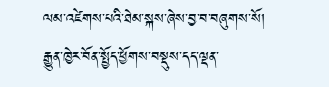ལམ་འཛེགས་པའི་ཐེམ་སྐས་ཞེས་བྱ་བ་བཞུགས་སོ།
རྒྱུན་ཁྱེར་བོན་སྤྱོད་ཕྱོགས་བསྡུས་དད་ལྡན་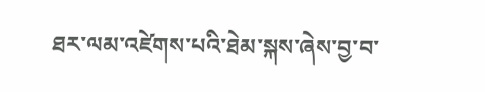ཐར་ལམ་འཛེགས་པའི་ཐེམ་སྐས་ཞེས་བྱ་བ་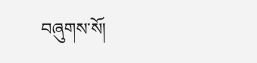བཞུགས་སོ།